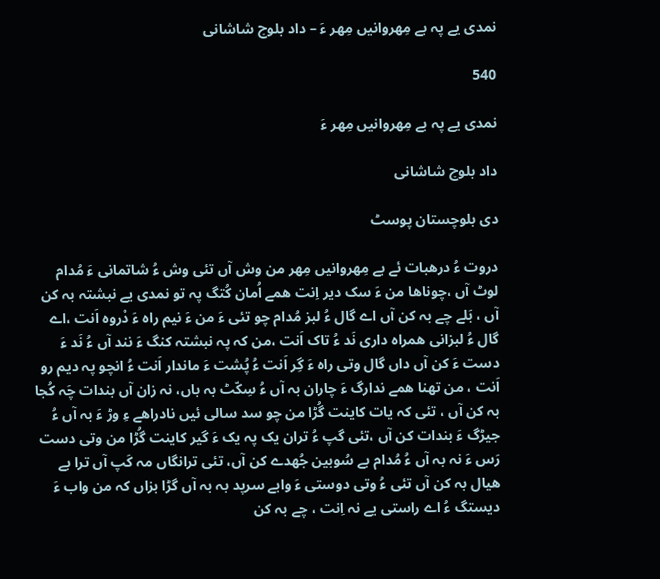نمدی یے پہ بے مِھروانیں مِھر ءَ – داد بلوچ شاشانی

540

نمدی یے پہ بے مِھروانیں مِھر ءَ

داد بلوچ شاشانی

دی بلوچستان پوسٹ

دروت ءُ درھبات ئے بے مِھروانیں مِھر من وش آں تئی وش ءُ شاتمانی ءَ مُدام لوٹ آں ،چوناھا من ءَ سک دیر اِنت ھمے اُمان کُتگ پہ تو نمدی یے نبشتہ بہ کن آں ، بَلے چے بہ کن آں اے گال ءُ لبز مُدام چو تئی ءَ من ءَ نیم راہ ءَ دْروہ اَنت ،اے گال ءُ لبزانی ھمراہ داری نَد ءُ تاک اَنت ،من کہ پہ نبشتہ کنگ ءَ نند آں ءُ نَد ءَ دست ءَ کن آں داں گال وتی راہ ءَ گِر اَنت ءُ پُشت ءَ ماندار اَنت ءُ انچو پہ دیم رو اَنت ، من تھنا ھمے ندارگ ءَ چاران بہ آں ءُ سِکّٹ بہ باں، نہ زان آں بندات چَہ کُجا بہ کن آں ، تئی کہ یات کاینت گُڑا من چو سد سالی ئیں نادراھے ءِ وڑ ءَ بہ آں ءُ جیڑگ ءَ بندات کن آں ،تئی گپ ءُ تران یک پہ یک ءَ گیر کاینت گُڑا من وتی دست رَس ءَ نہ بہ آں ءُ مُدام بے سُوبین جُھدے کن آں، تئی ترانگاں مہ کَپ آں ترا بے ھیال بہ کن آں تئی ءُ وتی دوستی ءَ وابے سرپد بہ بہ آں گڑا بزاں کہ من واب ءَ دیستگ ءُ اے راستی یے نہ اِنت ، چے بہ کن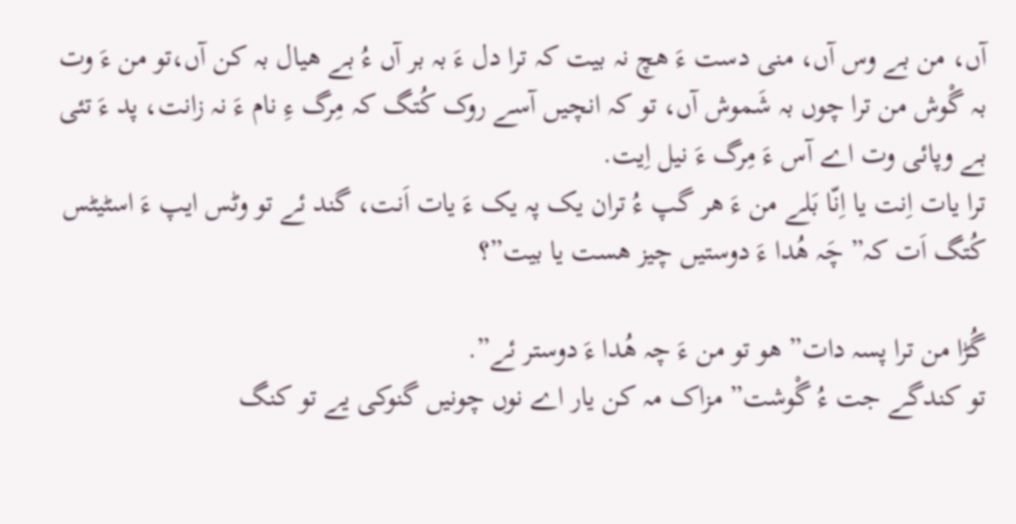آں، من بے وس آں، منی دست ءَ ھچ نہ بیت کہ ترا دل ءَ بہ بر آں ءُ بے ھیال بہ کن آں،تو من ءَ وت بہ گْوش من ترا چوں بہ شَموش آں، تو کہ انچیں آسے روک کُتگ کہ مِرگ ءِ نام ءَ نہ زانت، پد ءَ تئی بے وپائی وت اے آس ءَ مِرگ ءَ نیل اِیت.
ترا یات اِنت یا اِنّا بَلے من ءَ ھر گپ ءُ تران یک پہ یک ءَ یات اَنت، گند ئے تو وٹس ایپ ءَ اسٹیٹس کُتگ اَت کہ” چَہ ھُدا ءَ دوستیں چیز ھست یا بیت”؟

گُڑا من ترا پسہ دات” ھو تو من ءَ چہ ھُدا ءَ دوستر ئے”.
تو کندگے جت ءُ گْوشت” مزاک مہ کن یار اے نوں چونیں گنوکی یے تو کنگ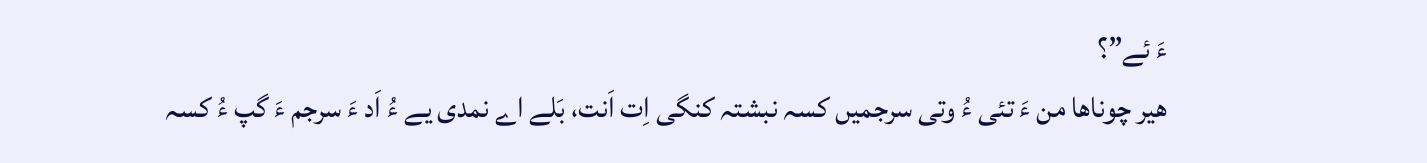ءَ ئے”؟
ھیر چوناھا من ءَ تئی ءُ وتی سرجمیں کسہ نبشتہ کنگی اِت اَنت، بَلے اے نمدی یے ءُ اَد ءَ سرجم ءَ گپ ءُ کسہ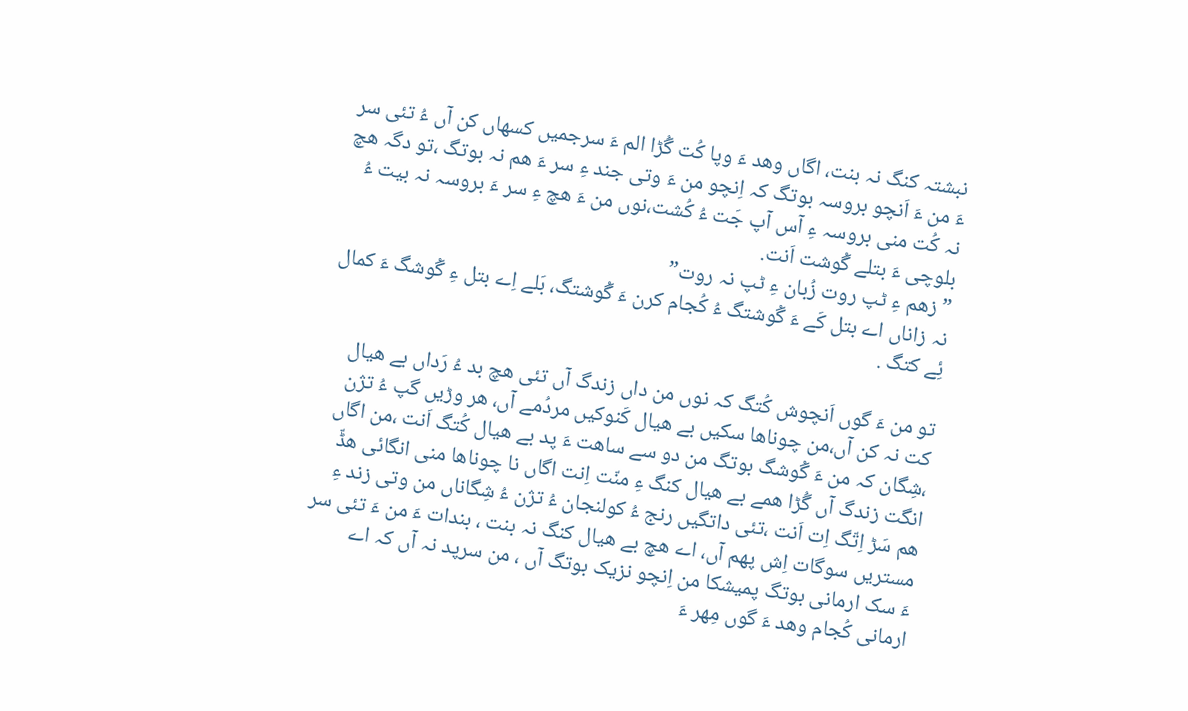نبشتہ کنگ نہ بنت، اگاں وھد ءَ وپا کُت گُڑا الم ءَ سرجمیں کسھاں کن آں ءُ تئی سر ءَ من ءَ اَنچو بروسہ بوتگ کہ اِنچو من ءَ وتی جند ءِ سر ءَ ھم نہ بوتگ ،تو دگہ ھچ نہ کُت منی بروسہ ءِ آس آپ جَت ءُ کُشت،نوں من ءَ ھچ ءِ سر ءَ بروسہ نہ بیت ءُ بلوچی ءَ بتلے گْوشت اَنت.
” زھم ءِ ٹپ روت زُبان ءِ ٹپ نہ روت”
نہ زاناں اے بتل کَے ءَ گْوشتگ ءُ کُجام کرن ءَ گْوشتگ، بَلے اِے بتل ءِ گْوشگ ءَ کمال ئِے کتگ .

تو من ءَ گوں اَنچوش کُتگ کہ نوں من داں زندگ آں تئی ھچ بد ءُ رَداں بے ھیال کت نہ کن آں،من چوناھا سکیں بے ھیال کَنوکیں مردُمے آں، ھر وڑیں گپ ءُ تژن ،شِگان کہ من ءَ گْوشگ بوتگ من دو سے ساھت ءَ پد بے ھیال کُتگ اَنت ،من اگاں انگت زندگ آں گُڑا ھمے بے ھیال کنگ ءِ منّت اِنت اگاں نا چوناھا منی انگائی ھڈّ ھم سَڑ اِتّگ اِت اَنت ،تئی داتگیں رنج ءُ کولنجان ءُ تژن ءُ شِگاناں من وتی زند ءِ مستریں سوگات اِش پھم آں، اے ھچ بے ھیال کنگ نہ بنت ، بندات ءَ من ءَ تئی سر ءَ سک ارمانی بوتگ پمیشکا من اِنچو نزیک بوتگ آں ، من سرپد نہ آں کہ اے ارمانی کُجام وھد ءَ گوں مِھر ءَ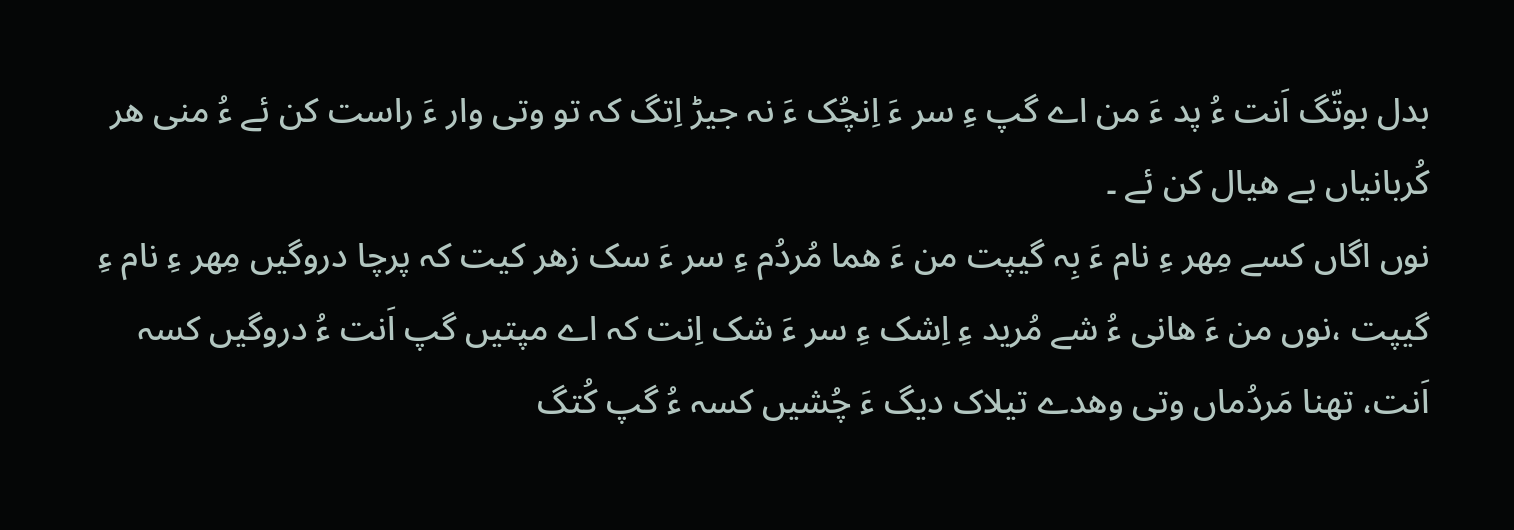بدل بوتّگ اَنت ءُ پد ءَ من اے گپ ءِ سر ءَ اِنچُک ءَ نہ جیڑ اِتگ کہ تو وتی وار ءَ راست کن ئے ءُ منی ھر کُربانیاں بے ھیال کن ئے ۔
نوں اگاں کسے مِھر ءِ نام ءَ بِہ گیپت من ءَ ھما مُردُم ءِ سر ءَ سک زھر کیت کہ پرچا دروگیں مِھر ءِ نام ءِ گیپت ،نوں من ءَ ھانی ءُ شے مُرید ءِ اِشک ءِ سر ءَ شک اِنت کہ اے مپتیں گپ اَنت ءُ دروگیں کسہ اَنت، تھنا مَردُماں وتی وھدے تیلاک دیگ ءَ چُشیں کسہ ءُ گپ کُتگ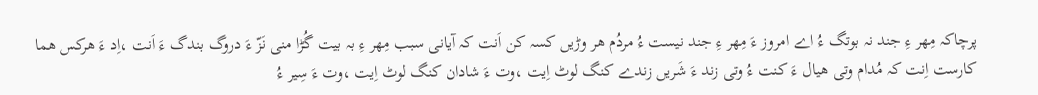پرچاکہ مِھر ءِ جند نہ بوتگ ءُ اے امروز ءَ مِھر ءِ جند نیست ءُ مردُم ھر وڑیں کسہ کن اَنت کہ آیانی سبب مِھر ءِ بہ بیت گُڑا منی نَزّ ءَ دروگ بندگ ءَ اَنت ،اِد ءَ ھرکس ھما کارست اِنت کہ مُدام وتی ھیال ءَ کنت ءُ وتی زند ءَ شَریں زندے کنگ لوٹ اِیت ،وت ءَ شادان کنگ لوٹ اِیت ،وت ءَ سِیر ءُ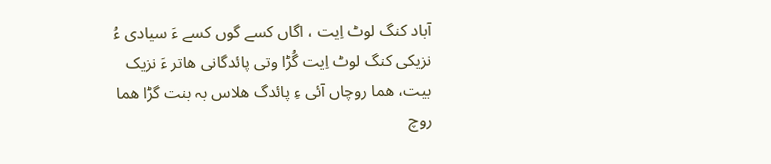آباد کنگ لوٹ اِیت ، اگاں کسے گوں کسے ءَ سیادی ءُ نزیکی کنگ لوٹ اِیت گُڑا وتی پائدگانی ھاتر ءَ نزیک بیت، ھما روچاں آئی ءِ پائدگ ھلاس بہ بنت گڑا ھما روچ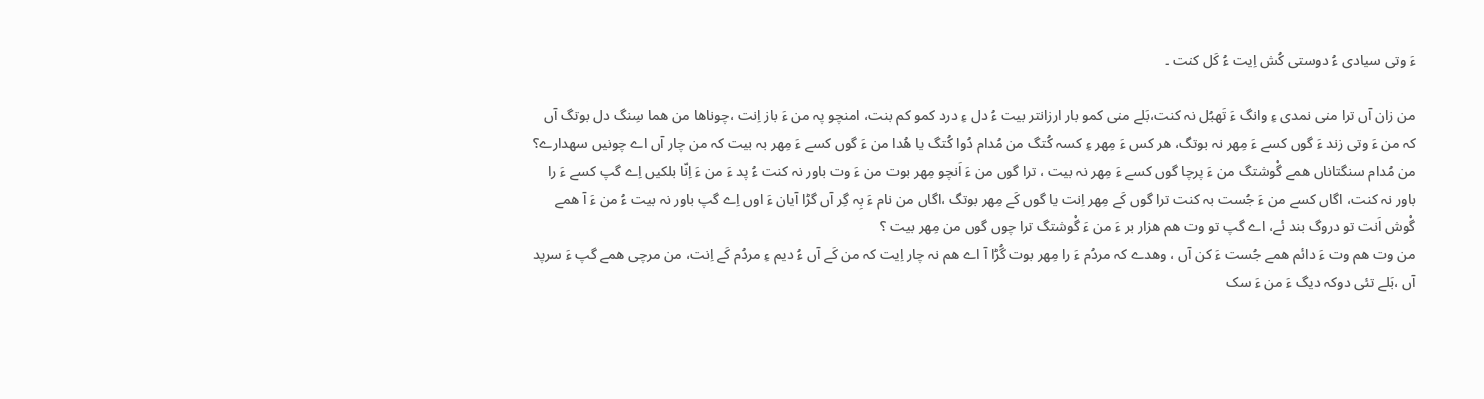ءَ وتی سیادی ءُ دوستی کُش اِیت ءُ کَل کنت ۔

من زان آں ترا منی نمدی ءِ وانگ ءَ تَھبُل نہ کنت،بَلے منی کمو بار ارزانتر بیت ءُ دل ءِ درد کمو کم بنت، امنچو پہ من ءَ باز اِنت ،چوناھا من ھما سِنگ دل بوتگ آں کہ من ءَ وتی زند ءَ گوں کسے ءَ مِھر نہ بوتگ، ھر کس ءَ مِھر ءِ کسہ کُتگ من مُدام دُوا کُتگ یا ھُدا من ءَ گوں کسے ءَ مِھر بہ بیت کہ من چار آں اے چونیں سھدارے؟
من مُدام سنگتاناں ھمے گْوشتگ من ءَ پرچا گوں کسے ءَ مِھر نہ بیت ، ترا گوں من ءَ اَنچو مِھر بوت من ءَ وت باور نہ کنت ءُ پد ءَ من ءَ اِنّا بلکیں اِے گپ کسے ءَ را باور نہ کنت، اگاں کسے من ءَ جُست بہ کنت ترا گوں کَے مِھر اِنت یا گوں کَے مِھر بوتگ ،اگاں من نام ءَ بِہ گِر آں گڑا آیان ءَ اوں اِے گپ باور نہ بیت ءُ من ءَ آ ھمے گْوش اَنت تو دروگ بند ئے، اے گپ تو وت ھم ھزار بر ءَ من ءَ گْوشتگ ترا چوں گوں من مِھر بیت ؟
من وت ھم وت ءَ دائم ھمے جُست ءَ کن آں ، وھدے کہ مردُم ءَ را مِھر بوت گُڑا آ اے ھم نہ چار اِیت کہ من کَے آں ءُ دیم ءِ مردُم کَے اِنت، من مرچی ھمے گپ ءَ سرپد آں ،بَلے تئی دوکہ دیگ ءَ من ءَ سک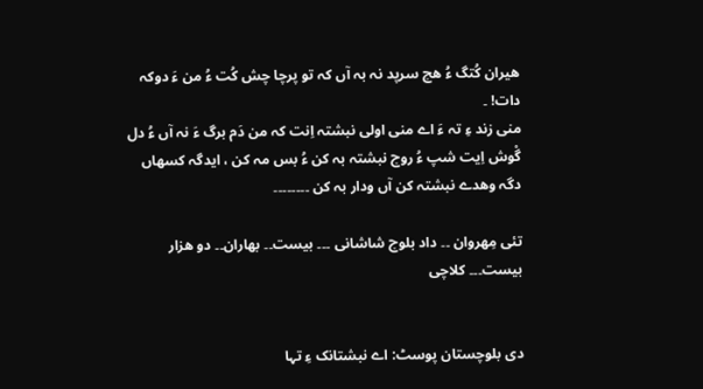ھیران کُتگ ءُ ھچ سرپد نہ بہ آں کہ تو پرچا چش کُت ءُ من ءَ دوکہ دات! ۔
منی زند ءِ تہ ءَ اے منی اولی نبشتہ اِنت کہ من دَم برگ ءَ نہ آں ءُ دل گْوش اِیت شپ ءُ روچ نبشتہ بہ کن ءُ بس مہ کن ، ایدگہ کسھاں دگہ وھدے نبشتہ کن آں ودار بہ کن ۔۔۔۔۔۔۔۔

تئی مِھروان ۔۔ داد بلوچ شاشانی ۔۔۔ بیست۔۔ بھاران۔۔ دو ھزار بیست۔۔۔ کلاچی


دی بلوچستان پوسٹ: اے نبشتانک ءِ تہا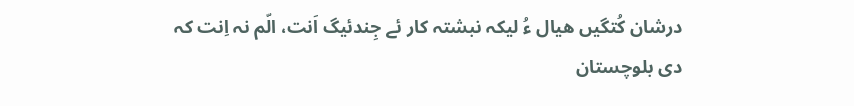درشان کُتگیں ھیال ءُ لیکہ نبشتہ کار ئے جِندئیگ اَنت، الّم نہ اِنت کہ دی بلوچستان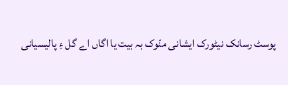پوسٹ رسانک نیٹورک ایشانی منّوک بہ بیت یا اگاں اے گل ءِ پالیسیانی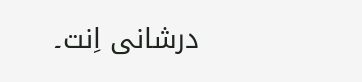درشانی اِنت۔